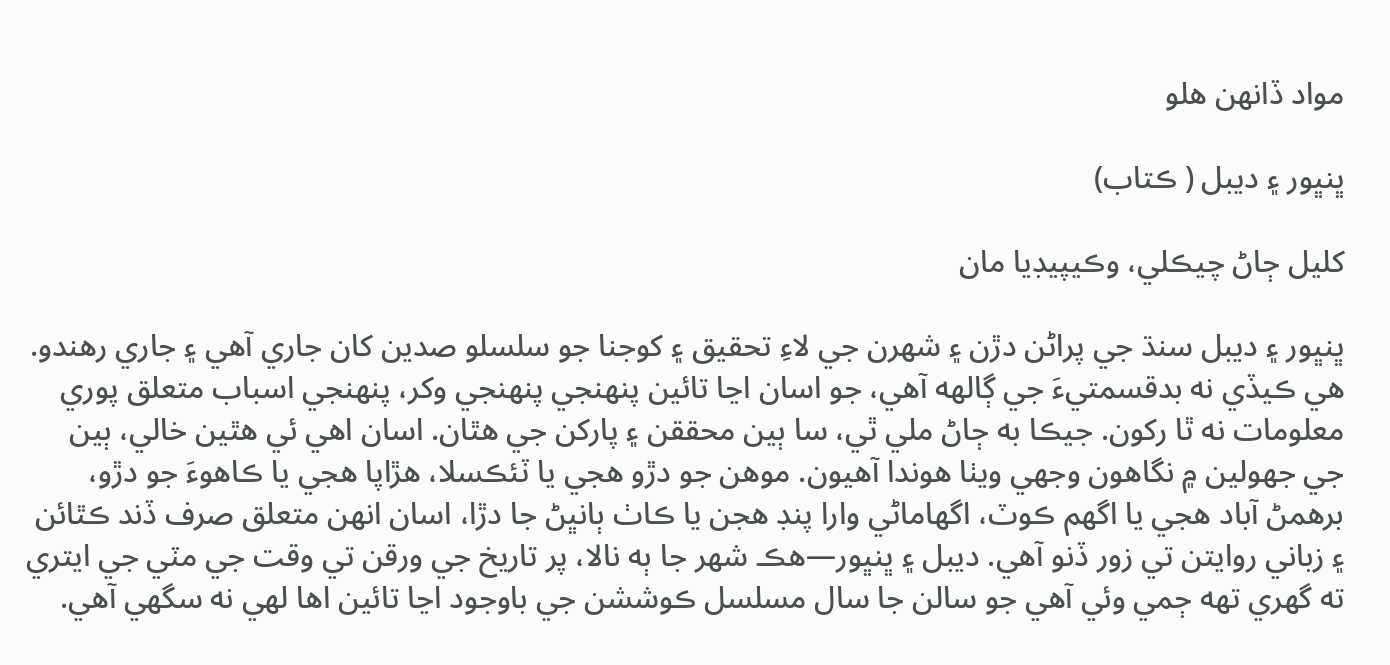مواد ڏانھن هلو

ڀنڀور ۽ ديبل ( ڪتاب)

کليل ڄاڻ چيڪلي، وڪيپيڊيا مان

ڀنڀور ۽ ديبل سنڌ جي پراڻن دڙن ۽ شهرن جي لاءِ تحقيق ۽ کوجنا جو سلسلو صدين کان جاري آهي ۽ جاري رهندو. هي ڪيڏي نه بدقسمتيءَ جي ڳالهه آهي، جو اسان اڃا تائين پنهنجي پنهنجي وکر، پنهنجي اسباب متعلق پوري معلومات نه ٿا رکون. جيڪا به ڄاڻ ملي ٿي، سا ٻين محققن ۽ پارکن جي هٿان. اسان اهي ئي هٿين خالي، ٻين جي جهولين ۾ نگاهون وجهي ويٺا هوندا آهيون. موهن جو دڙو هجي يا ٽئڪسلا، هڙاپا هجي يا ڪاهوءَ جو دڙو، برهمڻ آباد هجي يا اگهم ڪوٽ، اگهاماڻي وارا پنڊ هجن يا ڪاٺ ٻانڀڻ جا دڙا، اسان انهن متعلق صرف ڏند ڪٿائن ۽ زباني روايتن تي زور ڏنو آهي. ديبل ۽ ڀنڀور—هڪ شهر جا ٻه نالا، پر تاريخ جي ورقن تي وقت جي مٽي جي ايتري ته گهري تهه ڄمي وئي آهي جو سالن جا سال مسلسل ڪوششن جي باوجود اڃا تائين اها لهي نه سگهي آهي.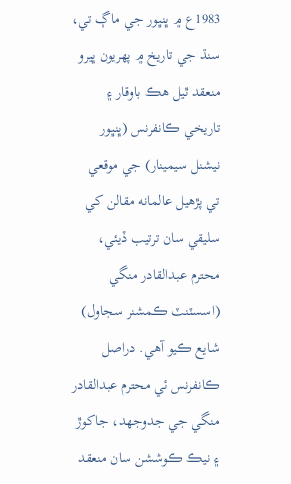1983ع ۾ ڀنڀور جي ماڳ تي، سنڌ جي تاريخ ۾ پهريون ڀيرو منعقد ٿيل هڪ باوقار ۽ تاريخي ڪانفرنس (ڀنڀور نيشنل سيمينار) جي موقعي تي پڙهيل عالمانه مقالن کي سليقي سان ترتيب ڏيئي، محترم عبدالقادر منگي (اسسٽنٽ ڪمشنر سجاول) شايع ڪيو آهي. دراصل ڪانفرنس ئي محترم عبدالقادر منگي جي جدوجهد، جاکوڙ ۽ نيڪ ڪوششن سان منعقد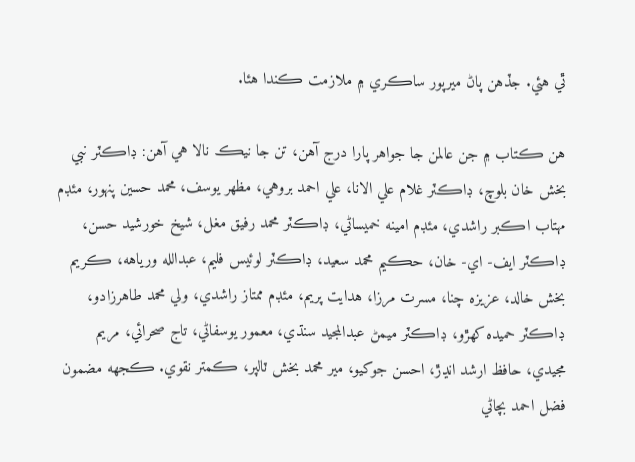ٿي هئي. جڏهن پاڻ ميرپور ساڪري ۾ ملازمت ڪندا هئا.

هن ڪتاب ۾ جن عالمن جا جواهر پارا درج آهن، تن جا نيڪ نالا هي آهن: ڊاڪٽر نبي بخش خان بلوچ، ڊاڪٽر غلام علي الانا، علي احمد بروهي، مظهر يوسف، محمد حسين پنهور، مئڊم مهتاب اڪبر راشدي، مئڊم امينه خميساڻي، ڊاڪٽر محمد رفيق مغل، شيخ خورشيد حسن، ڊاڪٽر ايف- اي- خان، حڪيم محمد سعيد، ڊاڪٽر لوئيس فليم، عبدالله ورياهه، ڪريم بخش خالد، عزيزه چنا، مسرت مرزا، هدايت پريم، مئڊم ممتاز راشدي، ولي محمد طاهرزادو، ڊاڪٽر حميده کهڙو، ڊاڪٽر ميمڻ عبدالمجيد سنڌي، معمور يوسفاڻي، تاج صحرائي، مريم مجيدي، حافظ ارشد انڍڙ، احسن جوکيو، مير محمد بخش ٽالپر، ڪمتر نقوي. ڪجهه مضمون فضل احمد بچاڻي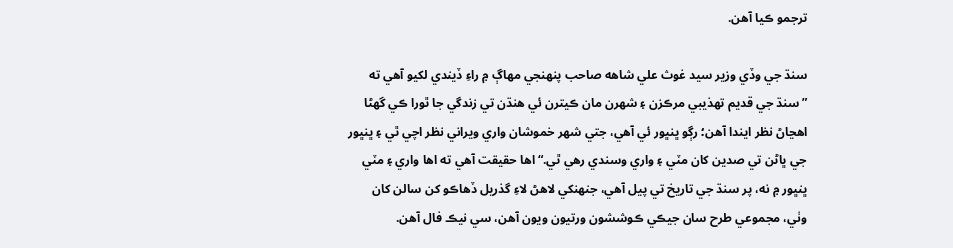ترجمو ڪيا آهن.

سنڌ جي وڏي وزير سيد غوث علي شاهه صاحب پنهنجي مهاڳ ۾ راءِ ڏيندي لکيو آهي ته ”سنڌ جي قديم تهذيبي مرڪزن ۽ شهرن مان ڪيترن ئي هنڌن تي زندگي جا ٿورا ڪي گهڻا اهڃاڻ نظر ايندا آهن؛ رڳو ڀنڀور ئي آهي، جتي شهر خموشان واري ويراني نظر اچي ٿي ۽ ڀنڀور جي ڀاڻن تي صدين کان مٽي ۽ واري وسندي رهي ٿي.“ اها حقيقت آهي ته اها واري ۽ مٽي ڀنڀور ۾ نه، پر سنڌ جي تاريخ تي پيل آهي، جنهنکي لاهڻ لاءِ گذريل ڏهاڪو کن سالن کان وٺي، مجموعي طرح سان جيڪي ڪوششون ورتيون ويون آهن، سي نيڪ فال آهن.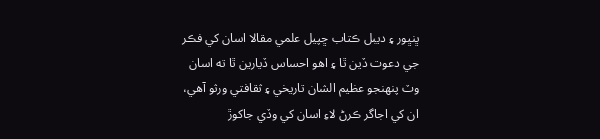ڀنڀور ۽ ديبل ڪتاب ڇپيل علمي مقالا اسان کي فڪر جي دعوت ڏين ٿا ۽ اهو احساس ڏيارين ٿا ته اسان وٽ پنهنجو عظيم الشان تاريخي ۽ ثقافتي ورثو آهي، ان کي اجاگر ڪرڻ لاءِ اسان کي وڏي جاکوڙ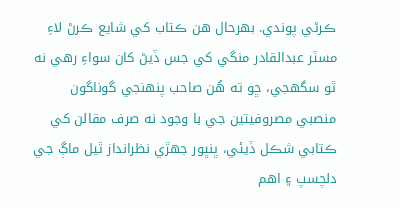ڪرڻي پوندي. بهرحال هن ڪتاب کي شايع ڪرڻ لاءِ مسٽر عبدالقادر منگي کي جس ڏيڻ کان سواءِ رهي نه ٿو سگهجي، ڇو ته هُن صاحب پنهنجي گوناگون منصبي مصروفيتين جي با وجود نه صرف مقالن کي ڪتابي شڪل ڏيئي، ڀنڀور جهڙي نظرانداز ٿيل ماڳ جي دلچسپ ۽ اهم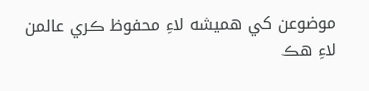موضوعن کي هميشه لاءِ محفوظ ڪري عالمن لاءِ هڪ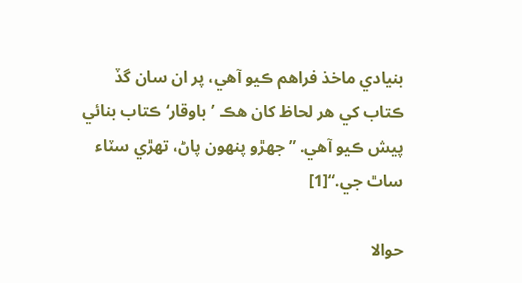بنيادي ماخذ فراهم ڪيو آهي، پر ان سان گڏ ڪتاب کي هر لحاظ کان هڪ ’باوقار‘ ڪتاب بنائي پيش ڪيو آهي. ”جهڙو پنهون پاڻ، تهڙي سٽاء ساٿ جي.“[1]

حوالا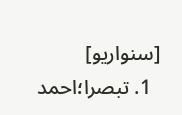[سنواريو]
  1. تبصرا؛احمد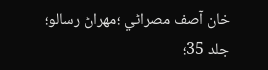خان آصف مصراڻي ؛مھراڻ رسالو؛ جلد 35؛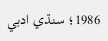1986؛ سنڌي ادبي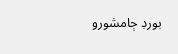بورڊ ڄامشورو